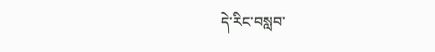དེ་རིང་བསླབ་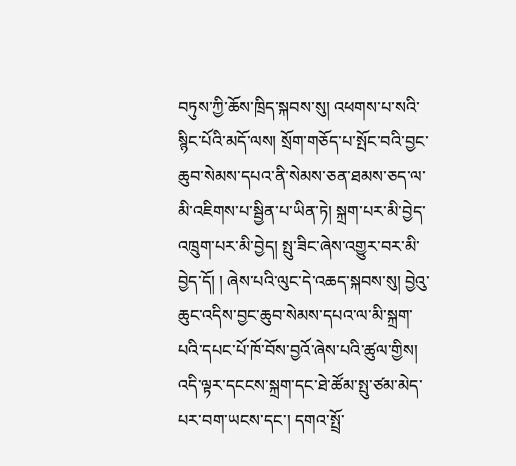བཏུས་ཀྱི་ཆོས་ཁྲིད་སྐབས་སུ། འཕགས་པ་སའི་སྙིང་པོའི་མདོ་ལས། སྲོག་གཅོད་པ་སྤོང་བའི་བྱང་ཆུབ་སེམས་དཔའ་ནི་སེམས་ཅན་ཐམས་ཅད་ལ་མི་འཇིགས་པ་སྦྱིན་པ་ཡིན་ཏེ། སྐྲག་པར་མི་བྱེད་འཁྲུག་པར་མི་བྱེད། སྤུ་ཟིང་ཞེས་འགྱུར་བར་མི་བྱེད་དོ། ། ཞེས་པའི་ལུང་དེ་འཆད་སྐབས་སུ། བྱེའུ་ཆུང་འདིས་བྱང་ཆུབ་སེམས་དཔའ་ལ་མི་སྐྲག་པའི་དཔང་པོ་ཁོ་བོས་བྱའོ་ཞེས་པའི་ཚུལ་གྱིས། འདི་ལྟར་དངངས་སྐྲག་དང་ཐེ་ཚོམ་སྤུ་ཙམ་མེད་པར་བག་ཡངས་དང་། དགའ་སྤྲོ་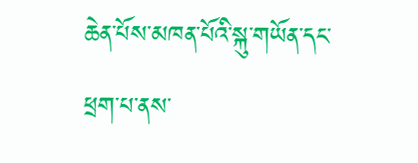ཆེན་པོས་མཁན་པོའི་སྐུ་གཡོན་དང་ཕྲག་པ་ནས་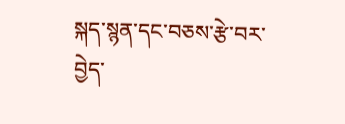སྐད་སྙན་དང་བཅས་རྩེ་བར་བྱེད་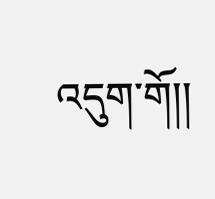འདུག་གོ།།